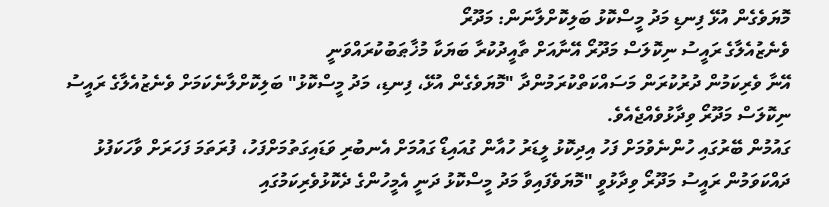މޮޔަވެގެން އުޅޭ ފިނޑި މަދު މީސްކޮޅު ބަލިކޮށްލާނަން: މަދޫރޯ
ވެނެޒުއެލާގެ ރައީސު ނިކޮލަސް މަދޫރޯ އޭނާއަށް ތާއީދުކުރާ ބަޔަކާ މުޚާޠަބުކުރައްވަނީ
އޭނާ ވެރިކަމުން ދުރުކުރަން މަސައްކަތްކުރަމުންދާ "މޮޔަވެގެން އުޅޭ، ފިނޑި، މަދު މީސްކޮޅު" ބަލިކޮށްލާނެކަމަށް ވެނެޒުއެލާގެ ރައީސު ނިކޮލަސް މަދޫރޯ ވިދާޅުވެއްޖެއެވެ.
ގައުމުން ބޭރުގައި ހުންނެވުމަށް ފަހު އިދިކޮޅު ލީޑަރު ހުއާން ގުއައިޑޯ ގައުމަށް އެނބުރި ވަޑައިގަތުމަށްފަހު، ފުރަތަމަ ފަހަރަށް ވާހަކަފުޅު ދައްކަވަމުން ރައީސު މަދޫރޯ ވިދާޅުވީ "މޮޔަވެފައިވާ މަދު މީސްކޮޅު ދަނީ އެމީހުންގެ ދެކޮޅުވެރިކަމުގައި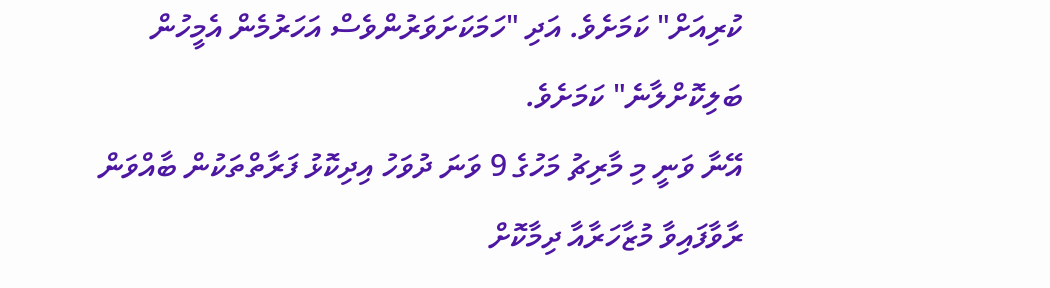ކުރިއަށް" ކަމަށެވެ. އަދި "ހަމަކަށަވަރުންވެސް އަހަރުމެން އެމީހުން ބަލިކޮށްލާނެ" ކަމަށެވެ.
އޭނާ ވަނީ މި މާރިޗު މަހުގެ 9 ވަނަ ދުވަހު އިދިކޮޅު ފަރާތްތަކުން ބާއްވަން ރާވާފައިވާ މުޒާހަރާއާ ދިމާކޮށް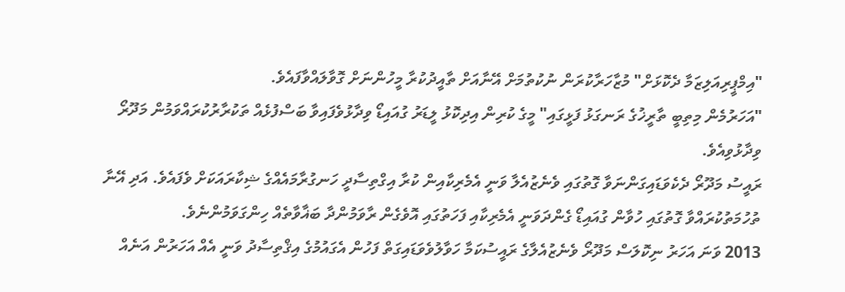"އިމްޕީރިއަލިޒަމާ ދެކޮޅަށް" މުޒާހަރާކުރަން ނުކުތުމަށް އޭނާއަށް ތާއީދުކުރާ މީހުންނަށް ގޮވާލައްވާފައެވެ.
"އަހަރުމެން މިތިބީ ތާރީޚުގެ ރަނގަޅު ފަޅީގައި" މީގެ ކުރިން އިދިކޮޅު ލީޑަރު ގުއައިޑޯ ވިދާޅުވެފައިވާ ބަސްފުޅެއް ތަކުރާރުކުރައްވަމުން މަދޫރޯ ވިދާޅުވިއެވެ.
ރައީސު މަދޫރޯ ދެކެވަޑައިގަންނަވާ ގޮތުގައި ވެނެޒުއެލާ ވަނީ އެމެރިކާއިން ކުރާ އިގްތިސާދީ ހަނގުރާމައެއްގެ ޝިކާރައަކަށް ވެފައެވެ. އަދި އޭނާ ތުހުމަތުކުރައްވާ ގޮތުގައި ހުވާން ގުއައިޑޯ ގެންދަވަނީ އެމެރިކާއި ފަހަތުގައި އޮވެގެން ރާވަމުންދާ ބަޣާވާތެއް ހިންގަވަމުންނެވެ.
2013 ވަނަ އަހަރު ނިކޮލަސް މަދޫރޯ ވެނެޒުއެލާގެ ރައީސުކަމާ ހަވާލުވެވަޑައިގަތް ފަހުން އެގައުމުގެ އިޤްތިސާދު ވަނީ އެއް އަހަރުން އަނެއް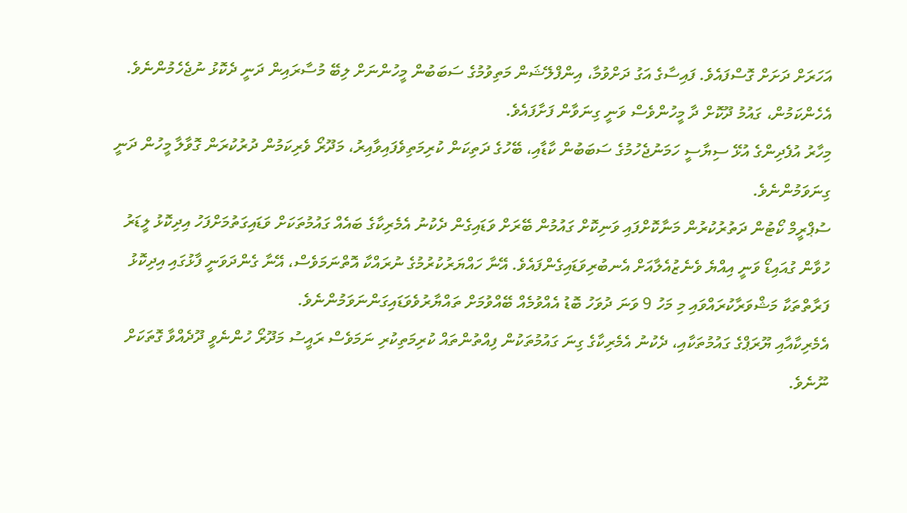އަހަރަށް ދަށަށް ގޮސްފައެވެ. ފައިސާގެ އަގު ދަށްވުމާ، އިންފްލޭޝަން މަތިވުމުގެ ސަބަބުން މީހުންނަށް ލިބޭ މުސާރައިން ދަނީ ދެކޮޅު ނުޖެހެމުންނެވެ. އެހެންކަމުން، ގައުމު ދޫކޮށް ދާ މީހުންވެސް ވަނީ ގިނަވާން ފަށާފައެވެ.
މިހާރު އުފެދިންގެ އުޅޭ ސިޔާސީ ހަމަނުޖެހުމުގެ ސަބަބުން ކާޑާއި، ބޭހުގެ ދަތިކަން ކުރިމަތިވެފައިވާއިރު، މަދޫރޯ ވެރިކަމުން ދުރުކުރަން ގޮވާލާ މީހުން ދަނީ ގިނަވަމުންނެވެ.
ސުޕްރީމް ކޯޓުން ދަތުރުކުރުން މަނާކޮށްފައި ވަނިކޮށް ގައުމުން ބޭރަށް ވަޑައިގެން ދެކުނު އެމެރިކާގެ ބައެއް ގައުމުތަކަށް ވަޑައިގަތުމަށްފަހު އިދިކޮޅު ލީޑަރު ހުވާން ގުއައިޑޯ ވަނީ އިއްޔެ ވެނެޒުއެލާއަށް އެނބުރިވަޑައިގެންފައެވެ. އޭނާ ހައްޔަރުކުރުމުގެ ނުރައްކާ އޮތްނަމަވެސް، އޭނާ ގެންދަވަނީ ފާޅުގައި އިދިކޮޅު ފަރާތްތަކާ މަޝްވަރާކުރައްވައި މި މަހު 9 ވަނަ ދުވަހު ބޮޑު އެއްވުމެއް ބޭއްވުމަށް ތައްޔާރުވެވަޑައިގަންނަވަމުންނެވެ.
އެމެރިކާއާއި ޔޫރަޕްގެ ގައުމުތަކާއި، ދެކުނު އެމެރިކާގެ ގިނަ ގައުމުތަކުން ފިއްތުންތައް ކުރިމަތިކުރި ނަމަވެސް ރައީސު މަދޫރޯ ހުންނެވީ ދޫދެއްވާ ގޮތަކަށް ނޫނެވެ.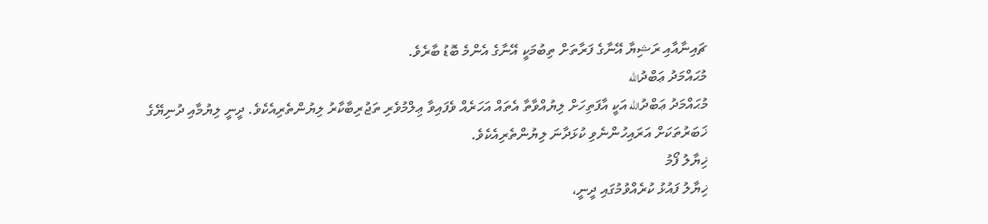ޗައިނާއާއި ރަޝިޔާ އޭނާގެ ފަރާތަށް ތިބުމަކީ އޭނާގެ އެންމެ ބޮޑު ބާރެވެ.
މުޙައްމަދު ޢަބްދުالله
މުޙައްމަދު ޢަބްދުالله އަކީ އާފަތިހަށް ލިޔުއްވާތާ އެތައް އަހަރެއް ވެފައިވާ ޢިލްމުވެރި ތަޖުރިބާކާރު ލިޔުންތެރިއެކެވެ. ދީނީ ލިޔުމާއި ދުނިޔޭގެ ޚަބަރުތަކަށް އަރައިހުންނެވި ކުޅަދާނަ ލިޔުންތެރިއެކެވެ.
ޚިޔާލު ފޯމު
ޚިޔާލު ފައުޅު ކުރެއްވުމުގައި ދީނީ،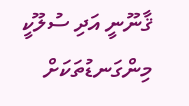ޤާނޫނީ އަދި ސުލޫކީ މިންގަނޑުތަކަށް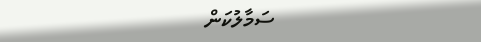ސަމާލުކަން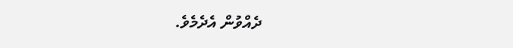ދެއްވުން އެދެމެވެ.